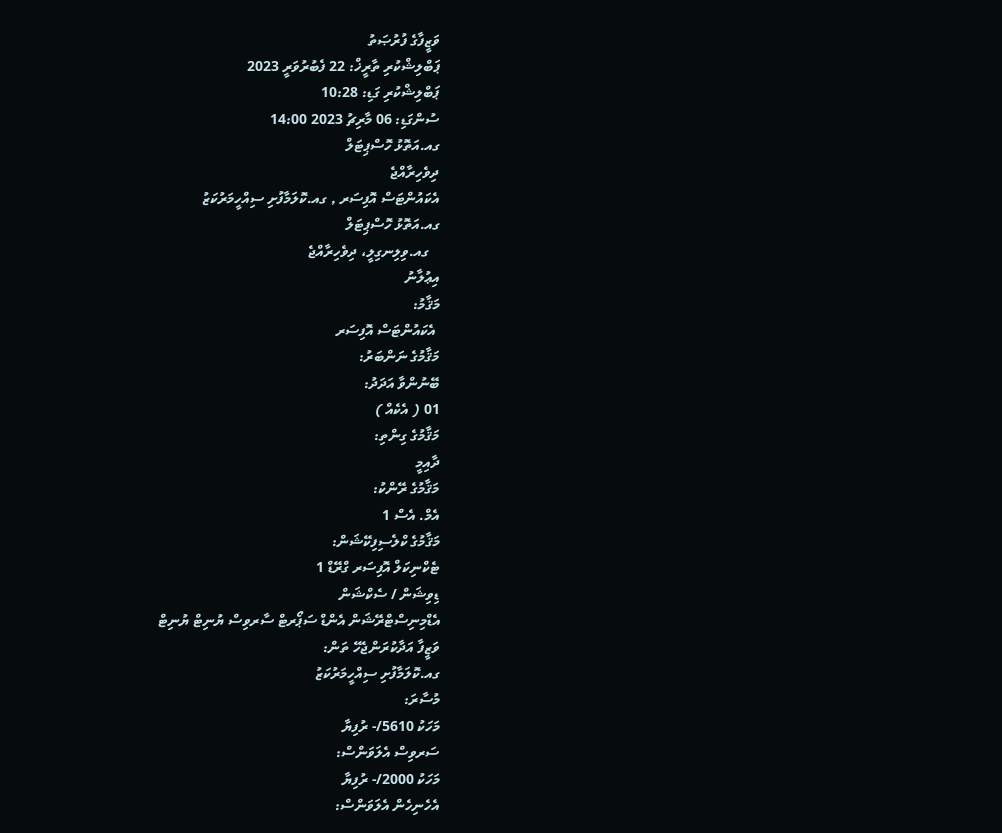ވަޒީފާގެ ފުރުޞަތު
ޕަބްލިޝްކުރި ތާރީޚް: 22 ފެބުރުވަރީ 2023
ޕަބްލިޝްކުރި ގަޑި: 10:28
ސުންގަޑި: 06 މާރިޗު 2023 14:00
ގއ.އަތޮޅު ހޮސްޕިޓަލް
ދިވެހިރާއްޖެ
އެކައުންޓަސް އޮފިސަރ , ގއ.ކޮލަމާފުށި ސިއްހީމަރުކަޒު
ގއ.އަތޮޅު ހޮސްޕިޓަލް
   ގއ.ވިލިނގިލީ، ދިވެހިރާއްޖެ
އިޢުލާނު
މަޤާމު:
 އެކައުންޓަސް އޮފިސަރ
މަޤާމުގެ ނަންބަރު:
ބޭނުންވާ އަދަދު:
01 ( އެކެއް )
މަޤާމުގެ ގިންތި:
ދާއިމީ
މަޤާމުގެ ރޭންކު:
އެމް. އެސް 1
މަޤާމުގެ ކްލެސިފިކޭޝަން:
ޓެކްނިކަލް އޮފިސަރ ގްރޭޑް 1
ޑިވިޝަން / ސެކްޝަން
އެޑްމިނިސްޓްރޭޝަން އެންޑް ސަޕޯރޓް ސާރވިސް ޔުނިޓް ޔުނިޓް
ވަޒީފާ އަދާކުރަންޖެހޭ ތަން:
ގއ.ކޮލަމާފުށި ސިއްހީމަރުކަޒު
މުސާރަ:
މަހަކު 5610/- ރުފިޔާ
ސަރވިސް އެލަވަންސް:
މަހަކު 2000/- ރުފިޔާ
އެހެނިހެން އެލަވަންސް: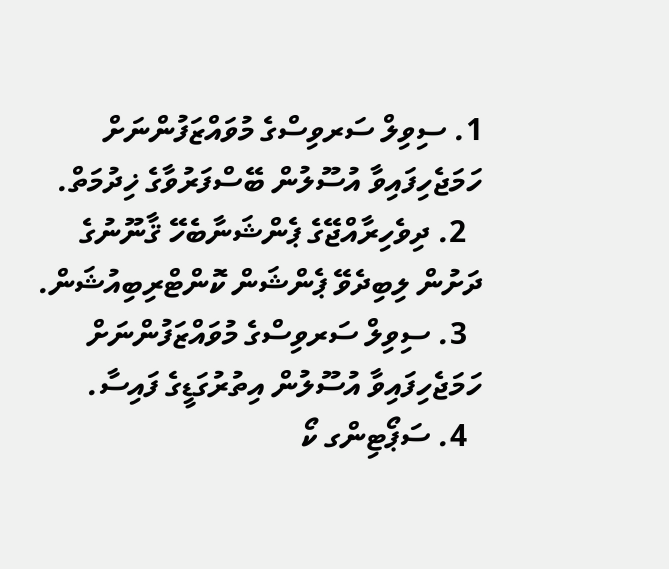1. ސިވިލް ސަރވިސްގެ މުވައްޒަފުންނަށް ހަމަޖެހިފައިވާ އުސޫލުން ބޭސްފަރުވާގެ ޚިދުމަތް.
  2. ދިވެހިރާއްޖޭގެ ޕެންޝަނާބެހޭ ޤާނޫނުގެ ދަށުން ލިބިދެވޭ ޕެންޝަން ކޮންޓްރިބިއުޝަން.
  3. ސިވިލް ސަރވިސްގެ މުވައްޒަފުންނަށް ހަމަޖެހިފައިވާ އުސޫލުން އިތުރުގަޑީގެ ފައިސާ.
  4. ސަޕޯޓިންގ ކޯ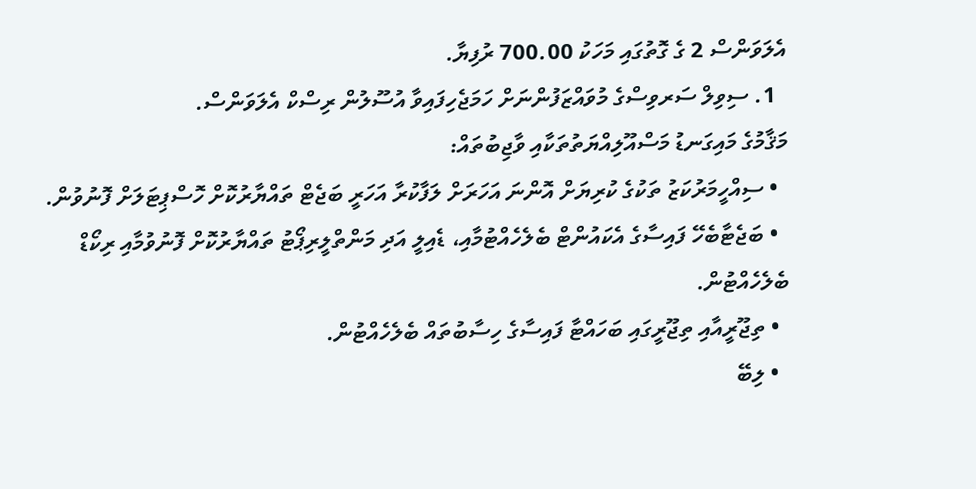އެލަވަންސް 2 ގެ ގޮތުގައި މަހަކު 700.00 ރުފިޔާ.
  1. ސިވިލް ސަރވިސްގެ މުވައްޒަފުންނަށް ހަމަޖެހިފައިވާ އުސޫލުން ރިސްކް އެލަވަންސް.
މަޤާމުގެ މައިގަނޑު މަސްއޫލިއްޔަތުތަކާއި ވާޖިބުތައް:
  • ސިއްހީމަރުކަޒު ތަކުގެ ކުރިޔަށް އޮންނަ އަހަރަށް ލަފާކުރާ އަހަރީ ބަޖެޓް ތައްޔާރުކޮށް ހޮސްޕިޓަލަށް ފޮނުވުން.
  • ބަޖެޓާބެހޭ ފައިސާގެ އެކައުންޓް ބެލެހެއްޓުމާއި، ޑެއިލީ އަދި މަންތްލީރިޕޯޓު ތައްޔާރުކޮށް ފޮނުވުމާއި ރިކޯޑް ބެލެހެއްޓުން.
  • ތިޖޫރީއާއި ތިޖޫރީގައި ބަހައްޓާ ފައިސާގެ ހިސާބުތައް ބެލެހެއްޓުން.
  • ލިބޭ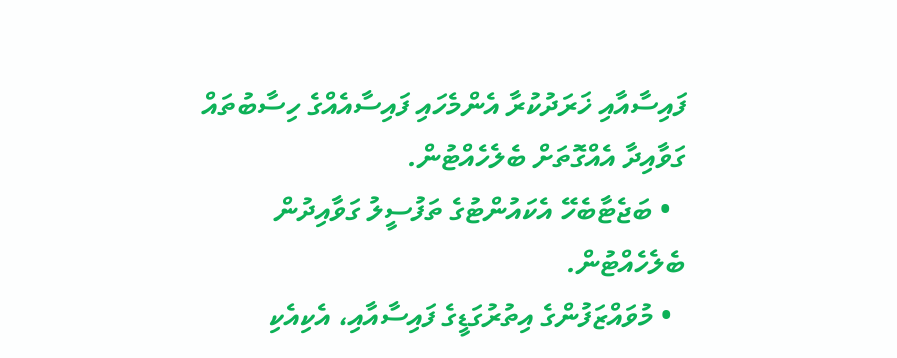ފައިސާއާއި ޚަރަދުކުރާ އެންމެހައި ފައިސާއެއްގެ ހިސާބުތައް ގަވާއިދާ އެއްގޮތަށް ބެލެހެއްޓުން.
  • ބަޖެޓާބެހޭ އެކައުންޓުގެ ތަފުސީލު ގަވާއިދުން ބެލެހެއްޓުން.
  • މުވައްޒަފުންގެ އިތުރުގަޑީގެ ފައިސާއާއި، އެކިއެކި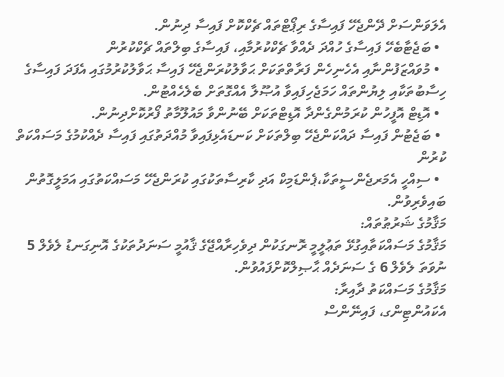އެލަވަންސަށް ދޭންޖެހޭ ފައިސާގެ ރިޕޯޓްތައް ޗެކްކޮށް ފައިސާ ދިނުން.
  • ބަޖެޓާބެހޭ ފައިސާގެ ހުއްދަ ދެއްވާ ޗެކްކުރުމާއި، ފައިސާގެ ބިލްތައް ޗެކްކުރުން
  • މުވައްޒަފުންނާއި އެހެނިހެން ފަރާތްތަކަށް ޙަވާލުކުރަންޖެހޭ ފައިސާ ޙަވާލުކުރުމުގައި އެފަދަ ފައިސާގެ ހިސާބުތަކާއި ލިޔުންތައް ހަމަޖެހިފައިވާ އުޞޫލާ އެއްގޮތަށް ބެލެހެއްޓުން.
  • އޮޑިޓް އޮފީހުން ކުރަމުންގެންދާ އޮޑިޓްތަކަށް ބޭނުންވާ މައުލޫމާތު ފޯރުކޮށްދިނުން.
  • ބަޖެޓުން ފައިސާ ދައްކަންޖެހޭ ބިލްތަކަށް ކަނޑައެޅިފައިވާ މުއްދަތުގައި ފައިސާ ދެއްކުމުގެ މަސައްކަތް ކުރުން
  • ސިއްހީ އެމަރޖެންސީތަކާ،ޕެންޑަމިކް އަދި ކާރިސާތަކުގައި ކުރަންޖެހޭ މަސައްކަތުގައި އަމަލީގޮތުން ބައިވެރިވުން.
މަޤާމުގެ ޝަރުޠުތައް:
މަޤާމުގެ މަސައްކަތާއިގުޅޭ ތަޢުލީމީ ރޮނގަކުން ދިވެހިރާއްޖޭގެ ޤާއުމީ ސަނަދުތަކުގެ އޮނިގަނޑު ލެވެލް 5 ނުވަތަ ލެވެލް 6 ގެ ސަނަދެއް ޙާޞިލްކޮށްފައުވުން.
މަޤާމުގެ މަސައްކަތު ދާއިރާ:
އެކައުންޓިންގ، ފައިނޭންސް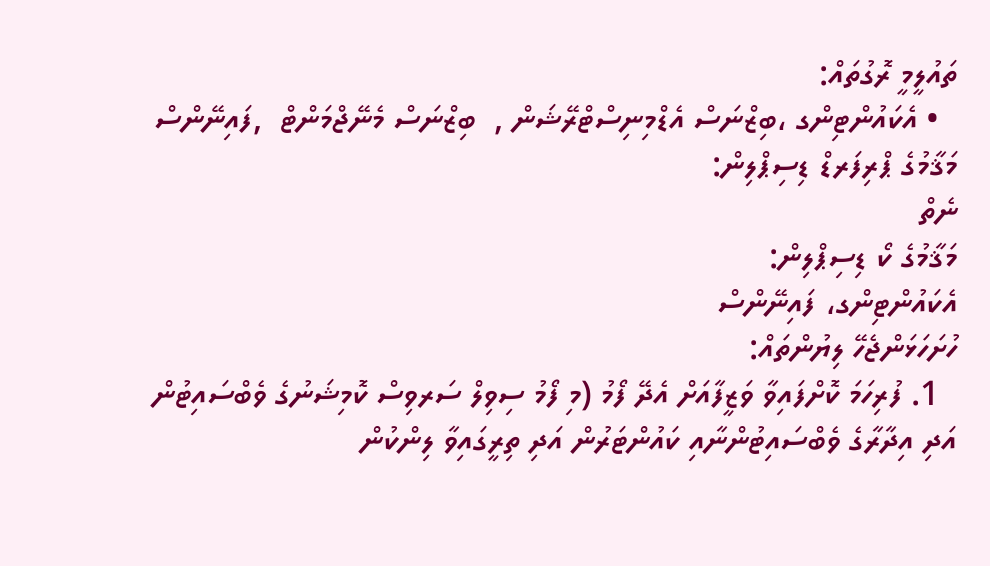ތައުލީމީ ރޮގުތައް:
  • އެކައުންޓިންގ ،ބިޒްނަސް އެޑްމިނިސްޓްރޭޝަން ,  ބިޒްނަސް މެނޭޖްމަންޓް  ,ފައިނޭންސް
މަޤާމުގެ ޕްރިފަރޑް ޑިސިޕްލިން:
ނެތް
މަޤާމުގެ ކޯ ޑިސިޕްލިން:
އެކައުންޓިންގ، ފައިނޭންސް
ހުށަހަޅަންޖެހޭ ލިޔުންތައް:
  1. ފުރިހަމަ ކޮށްފައިވާ ވަޒީފާއަށް އެދޭ ފޯމު (މި ފޯމު ސިވިލް ސަރވިސް ކޮމިޝަނުގެ ވެބްސައިޓުން އަދި އިދާރާގެ ވެބްސައިޓުންނާއި ކައުންޓަރުން އަދި ތިރީގައިވާ ލިންކުން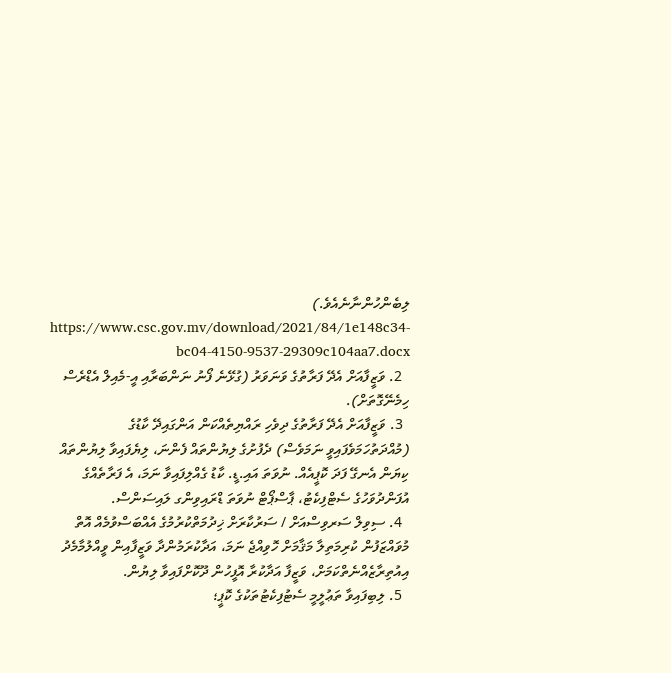ލިބެންހުންނާނެއެވެ.)  https://www.csc.gov.mv/download/2021/84/1e148c34-bc04-4150-9537-29309c104aa7.docx
  2. ވަޒީފާއަށް އެދޭ ފަރާތުގެ ވަނަވަރު (ގުޅޭނެ ފޯނު ނަންބަރާއި އީ-މެއިލް އެޑްރެސް ހިމެނޭގޮތަށް).
  3. ވަޒީފާއަށް އެދޭ ފަރާތުގެ ދިވެހި ރައްޔިތެއްކަން އަންގައިދޭ ކާޑުގެ (މުއްދަތުހަމަވެފައިވީ ނަމަވެސް) ދެފުށުގެ ލިޔުންތައް ފެންނަ، ލިޔެފައިވާ ލިޔުންތައް ކިޔަން އެނގޭ ފަދަ ކޮޕީއެއް. ނުވަތަ އައި.ޑީ. ކާޑު ގެއްލިފައިވާ ނަމަ، އެ ފަރާތެއްގެ އުފަންދުވަހުގެ ސެޓްފިކެޓު، ޕާސްޕޯޓް ނުވަތަ ޑްރައިވިންގ ލައިސަންސް.
  4. ސިވިލް ސަރވިސްއަށް / ސަރުކާރަށް ޚިދުމަތްކުރުމުގެ އެއްބަސްވުމެއް އޮތް މުވައްޒަފުން ކުރިމަތިލާ މަޤާމަށް ހޮވިއްޖެ ނަމަ، އަދާކުރަމުންދާ ވަޒީފާއިން ވީއްލުމާމެދު އިއުތިރާޒެއްނެތްކަމަށް، ވަޒީފާ އަދާކުރާ އޮފީހުން ދޫކޮށްފައިވާ ލިޔުން.
  5. ލިބިފައިވާ ތަޢުލީމީ ސެޓުފިކެޓުތަކުގެ ކޮޕީ؛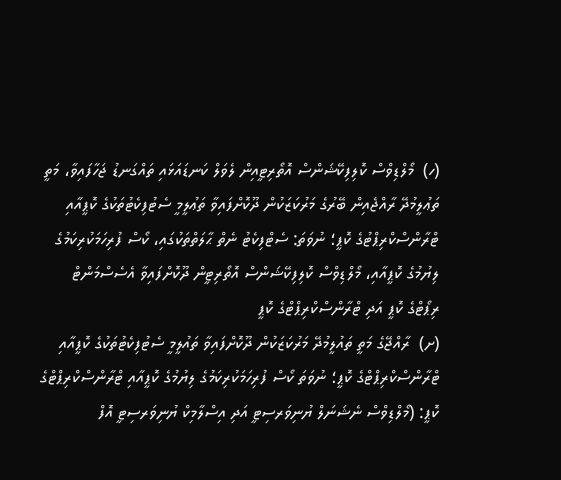(ހ)  މޯލްޑިވްސް ކޮލިފިކޭޝަންސް އޮތޯރިޓީއިން ލެވަލް ކަނޑައަޅައި ތައްގަނޑު ޖަހާފައިވާ، މަތީ ތަޢުލީމުދޭ ރާއްޖެއިން ބޭރުގެ މަރުކަޒަކުން ދޫކޮށްފައިވާ ތަޢުލީމީ ސެޓުފިކެޓުތަކުގެ ކޮޕީއާއި ޓްރާންސްކްރިޕްޓުގެ ކޮޕީ؛ ނުވަތަ: ސެޓްފިކެޓު ނެތް ޙާލަތްތަކުގައި، ކޯސް ފުރިހަމަކުރިކަމުގެ ލިޔުމުގެ ކޮޕީއާއި، މޯލްޑިވްސް ކޮލިފިކޭޝަންސް އޮތޯރިޓީން ދޫކޮށްފައިވާ އެސެސްމަންޓް ރިޕޯޓްގެ ކޮޕީ އަދި ޓްރާންސްކްރިޕްޓްގެ ކޮޕީ
(ށ)  ރާއްޖޭގެ މަތީ ތައުލީމުދޭ މަރުކަޒަކުން ދޫކޮށްފައިވާ ތައުލީމީ ސެޓުފިކެޓުތަކުގެ ކޮޕީއާއި ޓްރާންސްކްރިޕްޓްގެ ކޮޕީ؛ ނުވަތަ ކޯސް ފުރިހަމަކުރިކަމުގެ ލިޔުމުގެ ކޮޕީއާއި ޓްރާންސްކްރިޕްޓްގެ ކޮޕީ: (މޯލްޑިވްސް ނެޝަނަލް ޔުނިވަރސިޓީ އަދި އިސްލާމިކް ޔުނިވަރސިޓީ އޮފް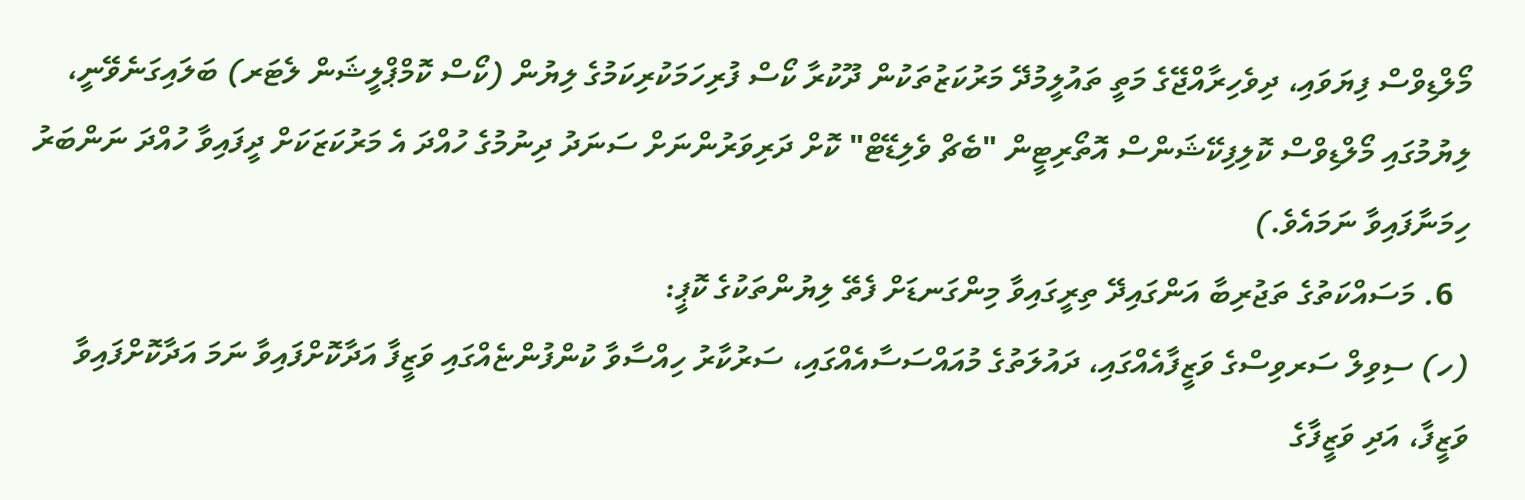މޯލްޑިވްސް ފިޔަވައި، ދިވެހިރާއްޖޭގެ މަތީ ތައުލީމުދޭ މަރުކަޒުތަކުން ދޫކުރާ ކޯސް ފުރިހަމަކުރިކަމުގެ ލިޔުން (ކޯސް ކޮމްޕްލީޝަން ލެޓަރ) ބަލައިގަނެވޭނީ، ލިޔުމުގައި މޯލްޑިވްސް ކޮލިފިކޭޝަންސް އޮތޯރިޓީން "ބެޗް ވެލިޑޭޓް" ކޮށް ދަރިވަރުންނަށް ސަނަދު ދިނުމުގެ ހުއްދަ އެ މަރުކަޒަކަށް ދީފައިވާ ހުއްދަ ނަންބަރު ހިމަނާފައިވާ ނަމައެވެ.)
  6. މަސައްކަތުގެ ތަޖުރިބާ އަންގައިދޭ ތިރީގައިވާ މިންގަނޑަށް ފެތޭ ލިޔުންތަކުގެ ކޮޕީ:
(ހ) ސިވިލް ސަރވިސްގެ ވަޒީފާއެއްގައި، ދައުލަތުގެ މުއައްސަސާއެއްގައި، ސަރުކާރު ހިއްސާވާ ކުންފުންޏެއްގައި ވަޒީފާ އަދާކޮށްފައިވާ ނަމަ އަދާކޮށްފައިވާ ވަޒީފާ، އަދި ވަޒީފާގެ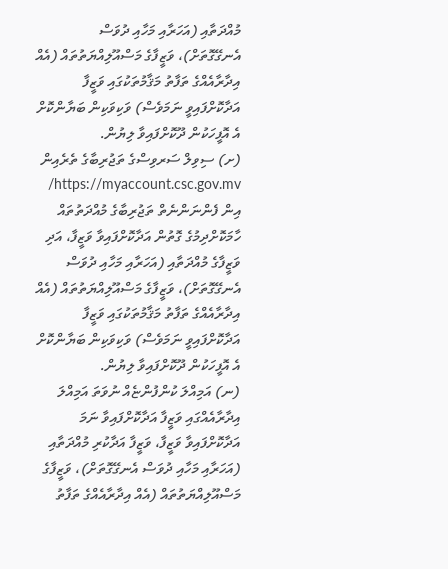މުއްދަތާއި (އަހަރާއި މަހާއި ދުވަސް އެނގޭގޮތަށް)، ވަޒީފާގެ މަސްއޫލިއްޔަތުތައް (އެއް އިދާރާއެއްގެ ތަފާތު މަޤާމުތަކުގައި ވަޒީފާ އަދާކޮށްފައިވީ ނަމަވެސް) ވަކިވަކިން ބަޔާންކޮށް އެ އޮފީހަކުން ދޫކޮށްފައިވާ ލިޔުން.
(ށ) ސިވިލް ސަރވިސްގެ ތަޖުރިބާގެ ތެރެއިން https://myaccount.csc.gov.mv/ އިން ފެންނަންނެތް ތަޖުރިބާގެ މުއްދަތުތައް ހާމަކޮށްދިމުގެ ގޮތުން އަދާކޮށްފައިވާ ވަޒީފާ، އަދި ވަޒީފާގެ މުއްދަތާއި (އަހަރާއި މަހާއި ދުވަސް އެނގޭގޮތަށް)، ވަޒީފާގެ މަސްއޫލިއްޔަތުތައް (އެއް އިދާރާއެއްގެ ތަފާތު މަޤާމުތަކުގައި ވަޒީފާ އަދާކޮށްފައިވީ ނަމަވެސް) ވަކިވަކިން ބަޔާންކޮށް އެ އޮފީހަކުން ދޫކޮށްފައިވާ ލިޔުން.
(ނ) އަމިއްލަ ކުންފުންޏެއް ނުވަތަ އަމިއްލަ އިދާރާއެއްގައި ވަޒީފާ އަދާކޮށްފައިވާ ނަމަ އަދާކޮށްފައިވާ ވަޒީފާ، ވަޒީފާ އަދާކުރި މުއްދަތާއި (އަހަރާއި މަހާއި ދުވަސް އެނގޭގޮތަށް)، ވަޒީފާގެ މަސްއޫލިއްޔަތުތައް (އެއް އިދާރާއެއްގެ ތަފާތު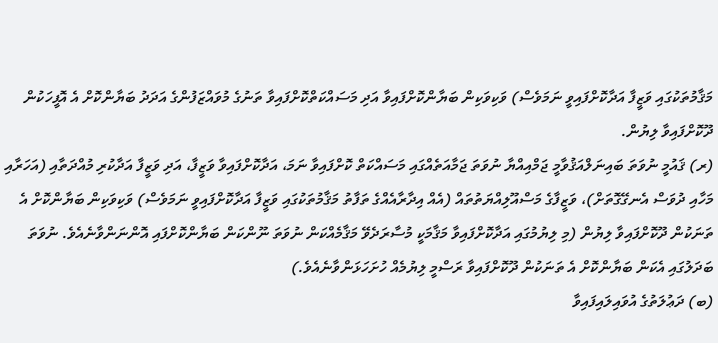މަޤާމުތަކުގައި ވަޒީފާ އަދާކޮށްފައިވީ ނަމަވެސް) ވަކިވަކިން ބަޔާންކޮށްފައިވާ އަދި މަސައްކަތްކޮށްފައިވާ ތަނުގެ މުވައްޒަފުންގެ އަދަދު ބަޔާންކޮށް އެ އޮފީހަކުން ދޫކޮށްފައިވާ ލިޔުން.
(ރ) ޤައުމީ ނުވަތަ ބައިނަލްއަޤުވާމީ ޖަމްއިއްޔާ ނުވަތަ ޖަމާއަތެއްގައި މަސައްކަތް ކޮށްފައިވާ ނަމަ، އަދާކޮށްފައިވާ ވަޒީފާ، އަދި ވަޒީފާ އަދާކުރި މުއްދަތާއި (އަހަރާއި މަހާއި ދުވަސް އެނގޭގޮތަށް)، ވަޒީފާގެ މަސްއޫލިއްޔަތުތައް (އެއް އިދާރާއެއްގެ ތަފާތު މަޤާމުތަކުގައި ވަޒީފާ އަދާކޮށްފައިވީ ނަމަވެސް) ވަކިވަކިން ބަޔާންކޮށް އެ ތަނަކުން ދޫކޮށްފައިވާ ލިޔުން (މި ލިޔުމުގައި އަދާކޮށްފައިވާ މަޤާމަކީ މުސާރަދެވޭ މަޤާމެއްކަން ނުވަތަ ނޫންކަން ބަޔާންކޮށްފައި އޮންނަންވާނެއެވެ. ނުވަތަ ބަދަލުގައި އެކަން ބަޔާންކޮށް އެ ތަނަކުން ދޫކޮށްފައިވާ ރަސްމީ ލިޔުމެއް ހުށަހަޅަންވާނެއެވެ.)
(ބ) ދަޢުލަތުގެ އުވައިލައިފައިވާ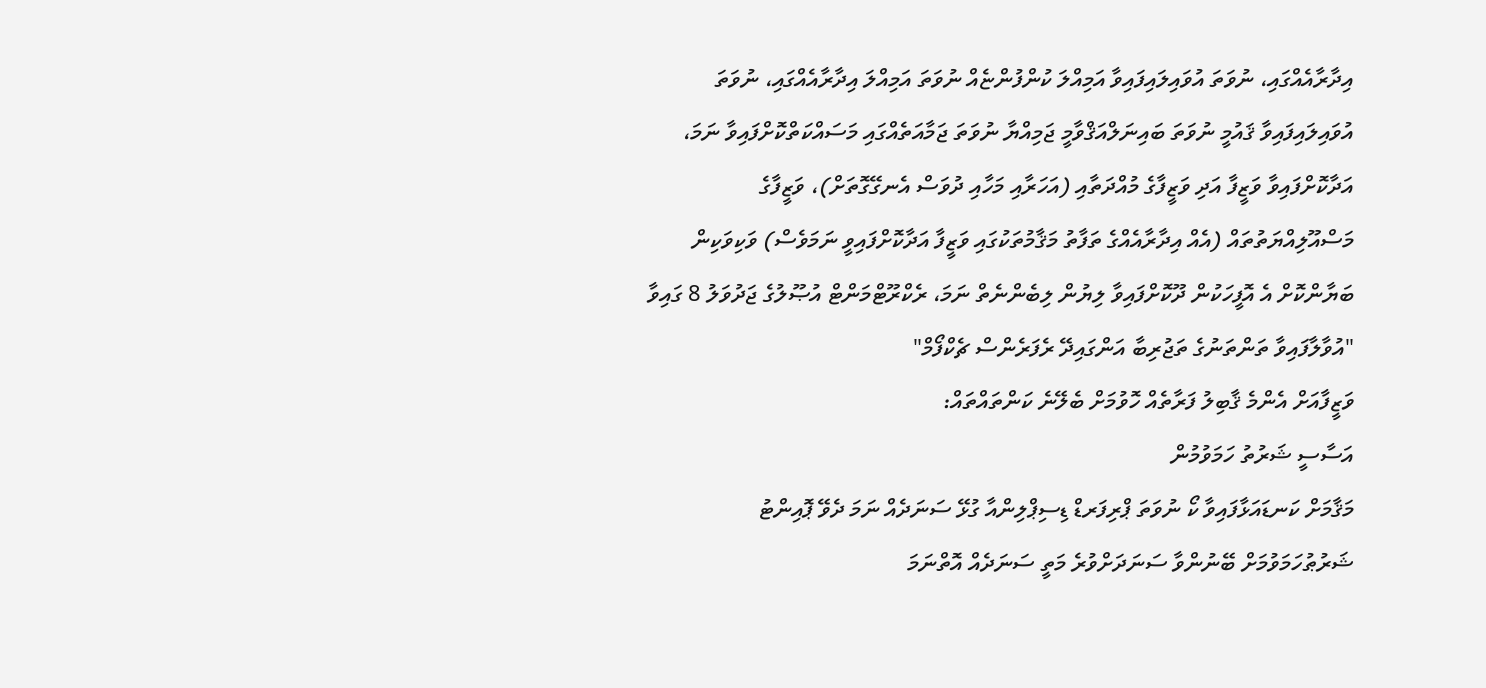އިދާރާއެއްގައި، ނުވަތަ އުވައިލައިފައިވާ އަމިއްލަ ކުންފުންޏެއް ނުވަތަ އަމިއްލަ އިދާރާއެއްގައި، ނުވަތަ އުވައިލައިފައިވާ ޤައުމީ ނުވަތަ ބައިނަލްއަޤްވާމީ ޖަމިއްޔާ ނުވަތަ ޖަމާއަތެއްގައި މަސައްކަތްކޮށްފައިވާ ނަމަ، އަދާކޮށްފައިވާ ވަޒީފާ އަދި ވަޒީފާގެ މުއްދަތާއި (އަހަރާއި މަހާއި ދުވަސް އެނގޭގޮތަށް)، ވަޒީފާގެ މަސްއޫލިއްޔަތުތައް (އެއް އިދާރާއެއްގެ ތަފާތު މަޤާމުތަކުގައި ވަޒީފާ އަދާކޮށްފައިވީ ނަމަވެސް) ވަކިވަކިން ބަޔާންކޮށް އެ އޮފީހަކުން ދޫކޮށްފައިވާ ލިޔުން ލިބެންނެތް ނަމަ، ރެކްރޫޓްމަންޓް އުޞޫލުގެ ޖަދުވަލު 8 ގައިވާ "އުވާލާފައިވާ ތަންތަނުގެ ތަޖުރިބާ އަންގައިދޭ ރެފަރެންސް ޗެކްފޯމް"
ވަޒީފާއަށް އެންމެ ޤާބިލު ފަރާތެއް ހޮވުމަށް ބެލޭނެ ކަންތައްތައް:
އަސާސީ ޝަރުތު ހަމަވުމުން
މަޤާމަށް ކަނޑައަޅާފައިވާ ކޯ ނުވަތަ ޕްރިފަރޑް ޑިސިޕްލިންއާ ގުޅޭ ސަނަދެއް ނަމަ ދެވޭ ޕޮއިންޓު
ޝަރުޠުހަމަވުމަށް ބޭނުންވާ ސަނަދަށްވުރެ މަތީ ސަނަދެއް އޮތްނަމަ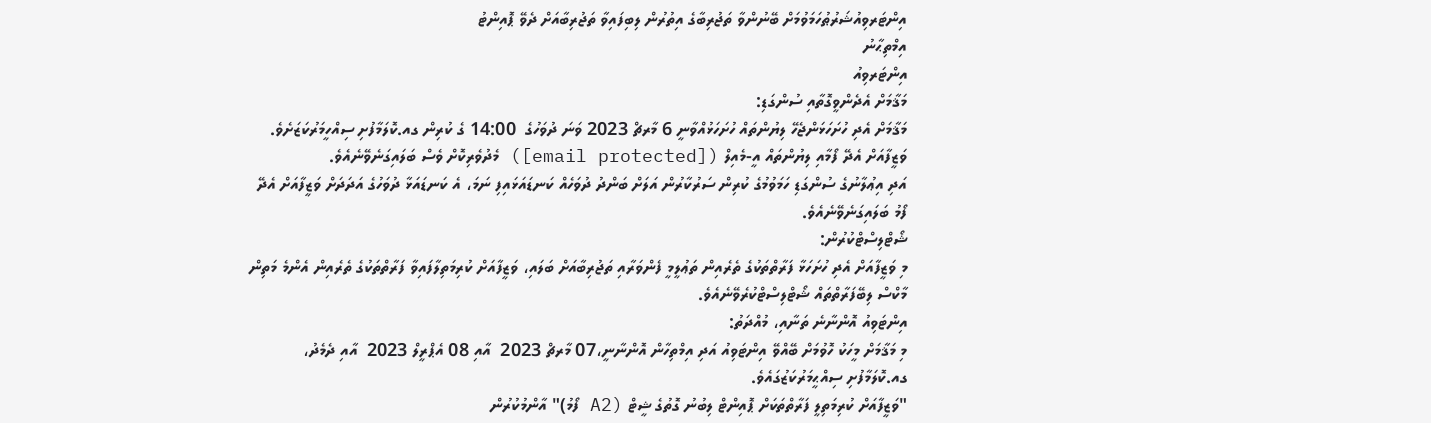އިންޓަރވިއުޝަރުޠުހަމަވުމަށް ބޭނުންވާ ތަޖުރިބާގެ އިތުރުން ލިބިފައިވާ ތަޖުރިބާއަށް ދެވޭ ޕޮއިންޓު
އިމްތިޙާނު
އިންޓަރވިއު
މަޤާމަށް އެދެންވީގޮތާއި ސުންގަޑި:
މަޤާމަށް އެދި ހުށަހަޅަންޖެހޭ ލިޔުންތައް ހުށަހަޅުއްވާނީ 6 މާރޗް 2023 ވަނަ ދުވަހުގެ  14:00 ގެ ކުރިން ގއ.ކޮލަމާފުށި ސިއްހީމަރުކަޒަށެވެ.
ވަޒީފާއަށް އެދޭ ފޯމާއި ލިޔުންތައް އީ-މެއިލް ([email protected]) މެދުވެރިކޮށް ވެސް ބަލައިގަނެވޭނެއެވެ.
އަދި އިޢުލާނުގެ ސުންގަޑި ހަމަވުމުގެ ކުރިން ސަރުކާރުން އަލަށް ބަންދު ދުވަހެއް ކަނޑައަޅައިފި ނަމަ، އެ ކަނޑައަޅާ ދުވަހުގެ އަދަދަށް ވަޒީފާއަށް އެދޭ ފޯމު ބަލައިގަނެވޭނެއެވެ.
ޝޯޓްލިސްޓްކުރުން:
މި ވަޒީފާއަށް އެދި ހުށަހަޅާ ފަރާތްތަކުގެ ތެރެއިން ތަޢުލީމީ ފެންވަރާއި ތަޖުރިބާއަށް ބަލައި، ވަޒީފާއަށް ކުރިމަތިލާފައިވާ ފަރާތްތަކުގެ ތެރެއިން އެންމެ މަތިން މާކްސް ލިބޭފަރާތްތައް ޝޯޓްލިސްޓްކުރެވޭނެއެވެ.
އިންޓަވިއު އޮންނާނެ ތަނާއި، މުއްދަތު:
މި މަޤާމަށް މީހަކު ހޮވުމަށް ބޭއްވޭ އިންޓަވިއު އަދި އިމްތިހާން އޮންނާނީ،07 މާރޗް 2023  އާއި 08 އެޕްރީލް 2023  އާއި ދެމެދު، ގއ.ކޮލަމާފުށި ސިއްޙީމަރުކަޒުގައެވެ.
"ވަޒީފާއަށް ކުރިމަތިލީ ފަރާތްތަކަށް ޕޮއިންޓް ލިބުނު ގޮތުގެ ޝީޓް (A2 ފޯމު)" އާންމުކުރުން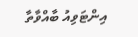އިންޓަވިއު ބާއްވާތާ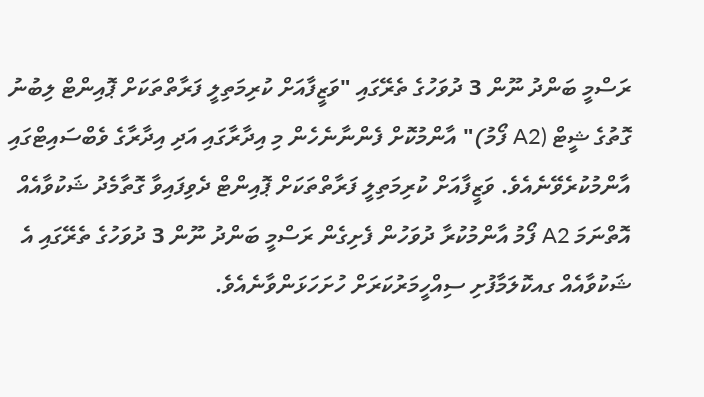ރަސްމީ ބަންދު ނޫން 3 ދުވަހުގެ ތެރޭގައި "ވަޒީފާއަށް ކުރިމަތިލީ ފަރާތްތަކަށް ޕޮއިންޓް ލިބުނު ގޮތުގެ ޝީޓް (A2 ފޯމު)" އާންމުކޮށް ފެންނާނެހެން މި އިދާރާގައި އަދި އިދާރާގެ ވެބްސައިޓްގައި އާންމުކުރެވޭނެއެވެ. ވަޒީފާއަށް ކުރިމަތިލީ ފަރާތްތަކަށް ޕޮއިންޓް ދެވިފައިވާ ގޮތާމެދު ޝަކުވާއެއް އޮތްނަމަ A2 ފޯމު އާންމުކުރާ ދުވަހުން ފެށިގެން ރަސްމީ ބަންދު ނޫން 3 ދުވަހުގެ ތެރޭގައި އެ ޝަކުވާއެއް ގއކޮލަމާފުށި ސިއްހީމަރުކަރަށް ހުށަހަޅަންވާނެއެވެ.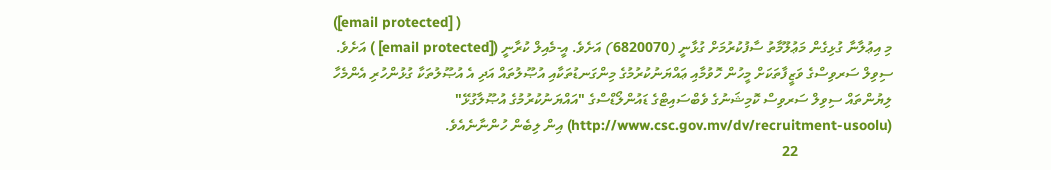([email protected] )
މި އިޢުލާނާ ގުޅިގެން މަޢުލޫމާތު ސާފުކުރުމަށް ގުޅާނީ (6820070) އަށެވެ. އީ-މެއިލް ކުރާނީ ([email protected] ) އަށެވެ.
ސިވިލް ސަރވިސްގެ ވަޒީފާތަކަށް މީހުން ހޮވުމާއި ޢައްޔަނުކުރުމުގެ މިންގަނޑުތަކާއި އުޞޫލުތައް އަދި އެ އުޞޫލުތަކާ ގުޅުންހުރި އެންމެހާ ލިޔުންތައް ސިވިލް ސަރވިސް ކޮމިޝަނުގެ ވެބްސައިޓްގެ ޑައުންލޯޑްސްގެ "އައްޔަނުކުރުމުގެ އުޞޫލާގުޅޭ" (http://www.csc.gov.mv/dv/recruitment-usoolu) އިން ލިބެން ހުންނާނެއެވެ.
                          22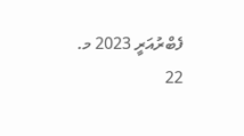ފެބްރުއަރީ 2023 މ.
22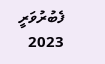ފެބުރުވަރީ 2023